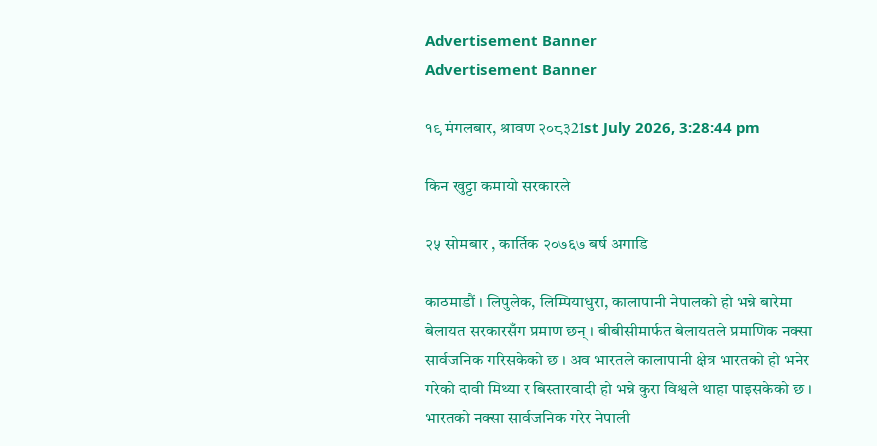Advertisement Banner
Advertisement Banner

१९ मंगलबार, श्रावण २०८३21st July 2026, 3:28:44 pm

किन खुट्टा कमायो सरकारले

२५ सोमबार , कार्तिक २०७६७ बर्ष अगाडि

काठमाडौं । लिपुलेक, लिम्पियाधुरा, कालापानी नेपालको हो भन्ने बारेमा बेलायत सरकारसँग प्रमाण छन् । बीबीसीमार्फत बेलायतले प्रमाणिक नक्सा सार्वजनिक गरिसकेको छ । अव भारतले कालापानी क्षेत्र भारतको हो भनेर गरेको दावी मिथ्या र बिस्तारवादी हो भन्ने कुरा विश्वले थाहा पाइसकेको छ ।
भारतको नक्सा सार्वजनिक गरेर नेपाली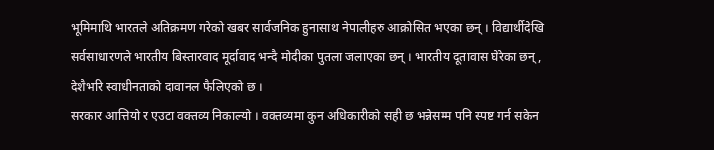भूमिमाथि भारतले अतिक्रमण गरेको खबर सार्वजनिक हुनासाथ नेपालीहरु आक्रोसित भएका छन् । विद्यार्थीदेखि सर्वसाधारणले भारतीय बिस्तारवाद मूर्दावाद भन्दै मोदीका पुतला जलाएका छन् । भारतीय दूतावास घेरेका छन्, देशैभरि स्वाधीनताको दावानल फैलिएको छ ।
सरकार आत्तियो र एउटा वक्तव्य निकाल्यो । वक्तव्यमा कुन अधिकारीको सही छ भन्नेसम्म पनि स्पष्ट गर्न सकेन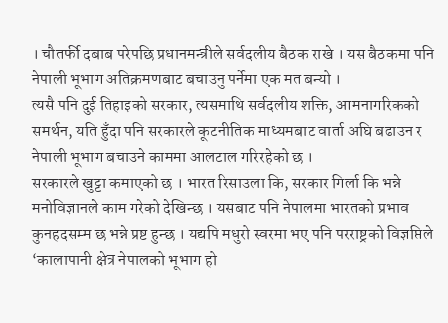। चौतर्फी दबाब परेपछि प्रधानमन्त्रीले सर्वदलीय बैठक राखे । यस बैठकमा पनि नेपाली भूभाग अतिक्रमणबाट बचाउनु पर्नेमा एक मत बन्यो ।
त्यसै पनि दुई तिहाइको सरकार, त्यसमाथि सर्वदलीय शक्ति, आमनागरिकको समर्थन, यति हुँदा पनि सरकारले कूटनीतिक माध्यमबाट वार्ता अघि बढाउन र नेपाली भूभाग बचाउने काममा आलटाल गरिरहेको छ ।
सरकारले खुट्टा कमाएको छ । भारत रिसाउला कि, सरकार गिर्ला कि भन्ने मनोविज्ञानले काम गरेको देखिन्छ । यसबाट पनि नेपालमा भारतको प्रभाव कुनहदसम्म छ भन्ने प्रष्ट हुन्छ । यद्यपि मधुरो स्वरमा भए पनि परराष्ट्रको विज्ञप्तिले ‘कालापानी क्षेत्र नेपालको भूभाग हो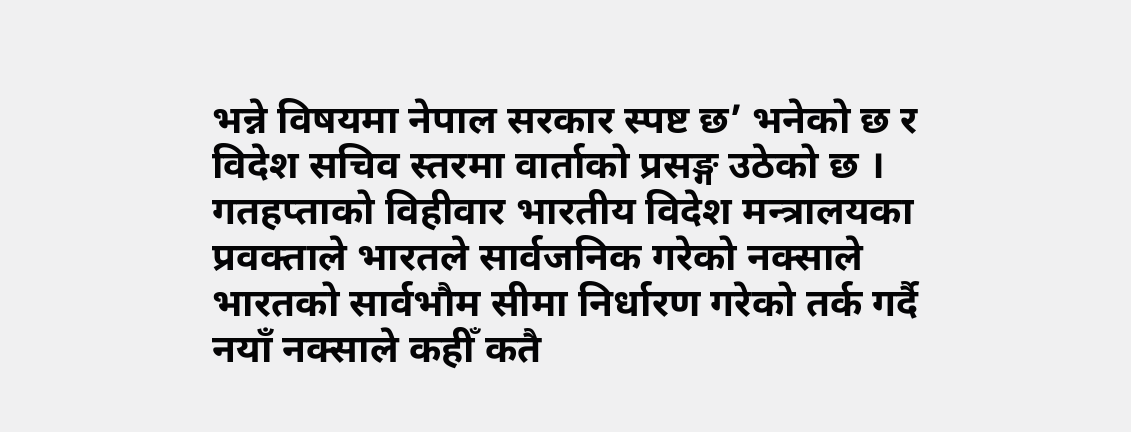भन्ने विषयमा नेपाल सरकार स्पष्ट छ’ भनेको छ र विदेश सचिव स्तरमा वार्ताको प्रसङ्ग उठेको छ ।
गतहप्ताको विहीवार भारतीय विदेश मन्त्रालयका प्रवक्ताले भारतले सार्वजनिक गरेको नक्साले भारतको सार्वभौम सीमा निर्धारण गरेको तर्क गर्दै नयाँ नक्साले कहीँ कतै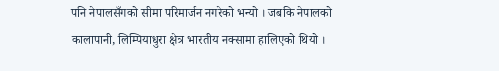पनि नेपालसँगको सीमा परिमार्जन नगरेको भन्यो । जबकि नेपालको कालापानी, लिम्पियाधुरा क्षेत्र भारतीय नक्सामा हालिएको थियो ।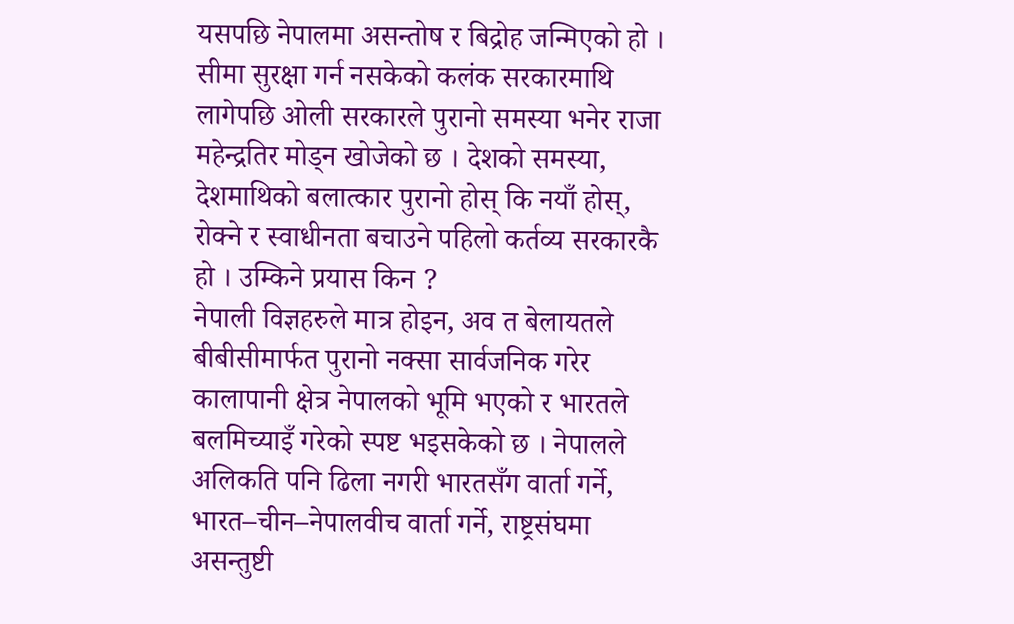यसपछि नेपालमा असन्तोष र बिद्रोह जन्मिएको हो । सीमा सुरक्षा गर्न नसकेको कलंक सरकारमाथि लागेपछि ओली सरकारले पुरानो समस्या भनेर राजा महेन्द्रतिर मोड्न खोजेको छ । देशको समस्या, देशमाथिको बलात्कार पुरानो होस् कि नयाँ होस्, रोक्ने र स्वाधीनता बचाउने पहिलो कर्तव्य सरकारकै हो । उम्किने प्रयास किन ?
नेपाली विज्ञहरुले मात्र होइन, अव त बेलायतले बीबीसीमार्फत पुरानो नक्सा सार्वजनिक गरेर कालापानी क्षेत्र नेपालको भूमि भएको र भारतले बलमिच्याइँ गरेको स्पष्ट भइसकेको छ । नेपालले अलिकति पनि ढिला नगरी भारतसँग वार्ता गर्ने, भारत–चीन–नेपालवीच वार्ता गर्ने, राष्ट्रसंघमा असन्तुष्टी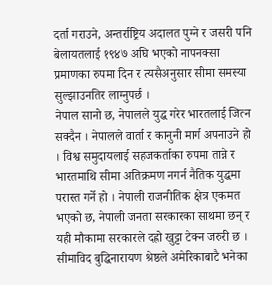दर्ता गराउने, अन्तर्राष्ट्रिय अदालत पुग्ने र जसरी पनि बेलायतलाई १९४७ अघि भएको नापनक्सा प्रमाणका रुपमा दिन र त्यसैअनुसार सीमा समस्या सुल्झाउनतिर लाग्नुपर्छ ।
नेपाल सानो छ, नेपालले युद्ध गरेर भारतलाई जित्न सक्दैन । नेपालले वार्ता र कानुनी मार्ग अपनाउने हो । विश्व समुदायलाई सहजकर्ताका रुपमा तान्ने र भारतमाथि सीमा अतिक्रमण नगर्न नैतिक युद्धमा परास्त गर्ने हो । नेपाली राजनीतिक क्षेत्र एकमत भएको छ, नेपाली जनता सरकारका साथमा छन् र यही मौकामा सरकारले दह्रो खुट्टा टेक्न जरुरी छ ।
सीमाविद बुद्धिनारायण श्रेष्ठले अमेरिकाबाटै भनेका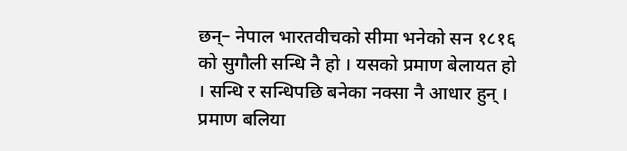छन्– नेपाल भारतवीचको सीमा भनेको सन १८१६ को सुगौली सन्धि नै हो । यसको प्रमाण बेलायत हो । सन्धि र सन्धिपछि बनेका नक्सा नै आधार हुन् । प्रमाण बलिया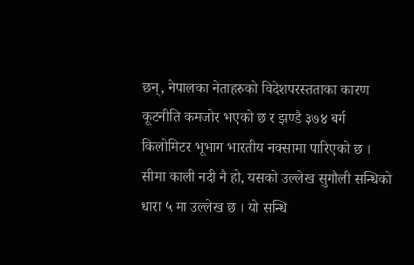छन्, नेपालका नेताहरुको विदेशपरस्तताका कारण कूटनीति कमजोर भएको छ र झण्डै ३७४ बर्ग किलोमिटर भूभाग भारतीय नक्सामा पारिएको छ । सीमा काली नदी नै हो, यसको उल्लेख सुगौली सन्धिको धारा ५ मा उल्लेख छ । यो सन्धि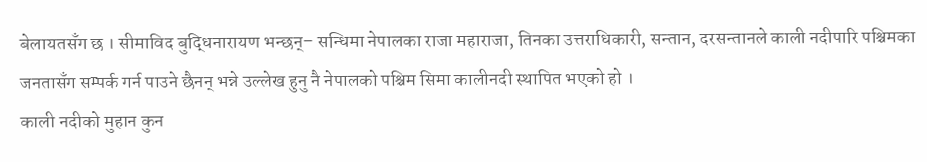बेलायतसँग छ । सीमाविद बुद्धिनारायण भन्छन्– सन्धिमा नेपालका राजा महाराजा, तिनका उत्तराधिकारी, सन्तान, दरसन्तानले काली नदीपारि पश्चिमका जनतासँग सम्पर्क गर्न पाउने छैनन् भन्ने उल्लेख हुनु नै नेपालको पश्चिम सिमा कालीनदी स्थापित भएको हो ।
काली नदीको मुहान कुन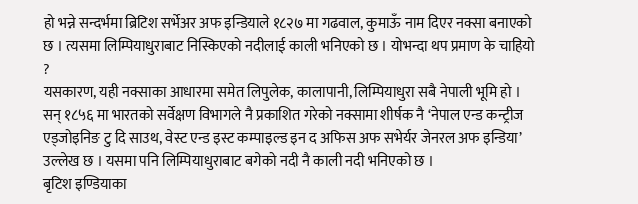हो भन्ने सन्दर्भमा ब्रिटिश सर्भेअर अफ इन्डियाले १८२७ मा गढवाल, कुमाऊँ नाम दिएर नक्सा बनाएको छ । त्यसमा लिम्पियाधुराबाट निस्किएको नदीलाई काली भनिएको छ । योभन्दा थप प्रमाण के चाहियो ?
यसकारण, यही नक्साका आधारमा समेत लिपुलेक, कालापानी, लिम्पियाधुरा सबै नेपाली भूमि हो । सन् १८५६ मा भारतको सर्वेक्षण विभागले नै प्रकाशित गरेको नक्सामा शीर्षक नै ‘नेपाल एन्ड कन्ट्रीज एड्जोइनिङ टु दि साउथ, वेस्ट एन्ड इस्ट कम्पाइल्ड इन द अफिस अफ सभेर्यर जेनरल अफ इन्डिया’ उल्लेख छ । यसमा पनि लिम्पियाधुराबाट बगेको नदी नै काली नदी भनिएको छ ।
बृटिश इण्डियाका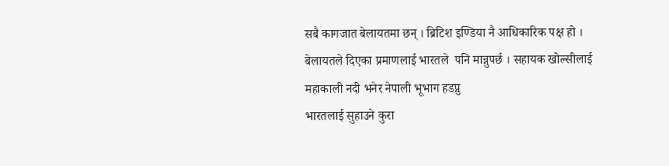सबै कागजात बेलायतमा छन् । ब्रिटिश इण्डिया नै आधिकारिक पक्ष हो । बेलायतले दिएका प्रमाणलाई भारतले  पनि मान्नुपर्छ । सहायक खोल्सीलाई महाकाली नदी भनेर नेपाली भूभाग हडप्नु
भारतलाई सुहाउने कुरा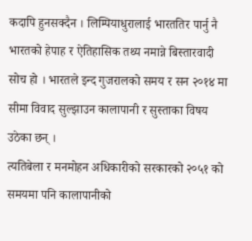कदापि हुनसक्दैन । लिम्पियाधुरालाई भारततिर पार्नु नै भारतको हेपाह र ऐतिहासिक तथ्य नमान्ने बिस्तारवादी सोच हो । भारतले इन्द गुजरालको समय र सन २०१४ मा सीमा विवाद सुल्झाउन कालापानी र सुस्ताका विषय उठेका छन् ।
त्यतिबेला र मनमोहन अधिकारीको सरकारको २०५१ को समयमा पनि कालापानीको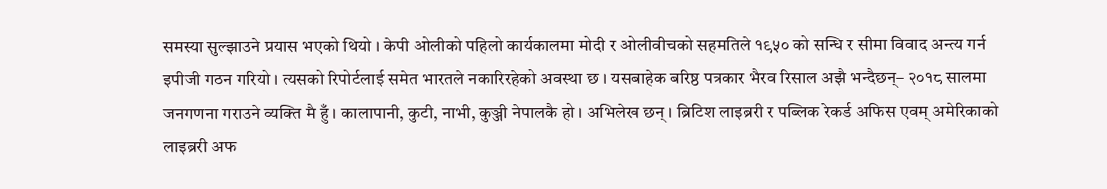समस्या सुल्झाउने प्रयास भएको थियो । केपी ओलीको पहिलो कार्यकालमा मोदी र ओलीवीचको सहमतिले १९५० को सन्धि र सीमा विवाद अन्त्य गर्न इपीजी गठन गरियो । त्यसको रिपोर्टलाई समेत भारतले नकारिरहेको अवस्था छ । यसबाहेक बरिष्ठ पत्रकार भैरव रिसाल अझै भन्दैछन्– २०१८ सालमा जनगणना गराउने व्यक्ति मै हुँ । कालापानी, कुटी, नाभी, कुञ्जी नेपालकै हो । अभिलेख छन् । ब्रिटिश लाइब्ररी र पब्लिक रेकर्ड अफिस एवम् अमेरिकाको लाइब्ररी अफ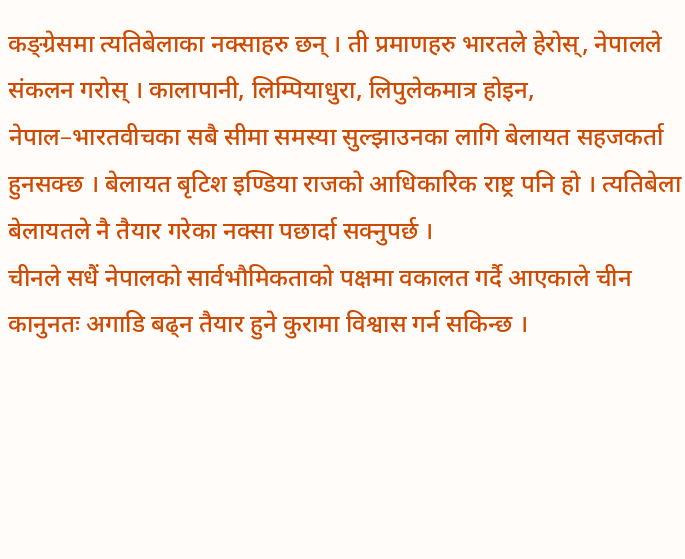कङ्ग्रेसमा त्यतिबेलाका नक्साहरु छन् । ती प्रमाणहरु भारतले हेरोस्, नेपालले संकलन गरोस् । कालापानी, लिम्पियाधुरा, लिपुलेकमात्र होइन, नेपाल–भारतवीचका सबै सीमा समस्या सुल्झाउनका लागि बेलायत सहजकर्ता हुनसक्छ । बेलायत बृटिश इण्डिया राजको आधिकारिक राष्ट्र पनि हो । त्यतिबेला बेलायतले नै तैयार गरेका नक्सा पछार्दा सक्नुपर्छ ।
चीनले सधैं नेपालको सार्वभौमिकताको पक्षमा वकालत गर्दै आएकाले चीन कानुनतः अगाडि बढ्न तैयार हुने कुरामा विश्वास गर्न सकिन्छ ।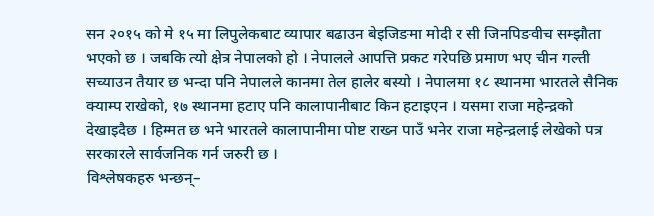सन २०१५ को मे १५ मा लिपुलेकबाट व्यापार बढाउन बेइजिङमा मोदी र सी जिनपिङवीच सम्झौता भएको छ । जबकि त्यो क्षेत्र नेपालको हो । नेपालले आपत्ति प्रकट गरेपछि प्रमाण भए चीन गल्ती सच्याउन तैयार छ भन्दा पनि नेपालले कानमा तेल हालेर बस्यो । नेपालमा १८ स्थानमा भारतले सैनिक क्याम्प राखेको, १७ स्थानमा हटाए पनि कालापानीबाट किन हटाइएन । यसमा राजा महेन्द्रको देखाइदैछ । हिम्मत छ भने भारतले कालापानीमा पोष्ट राख्न पाउँ भनेर राजा महेन्द्रलाई लेखेको पत्र सरकारले सार्वजनिक गर्न जरुरी छ ।
विश्लेषकहरु भन्छन्–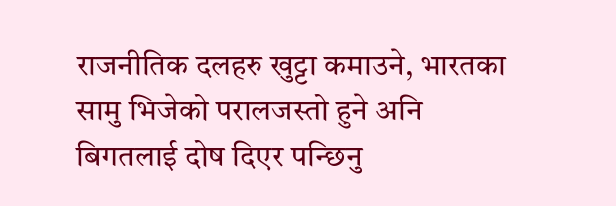राजनीतिक दलहरु खुट्टा कमाउने, भारतका सामु भिजेको परालजस्तो हुने अनि बिगतलाई दोष दिएर पन्छिनु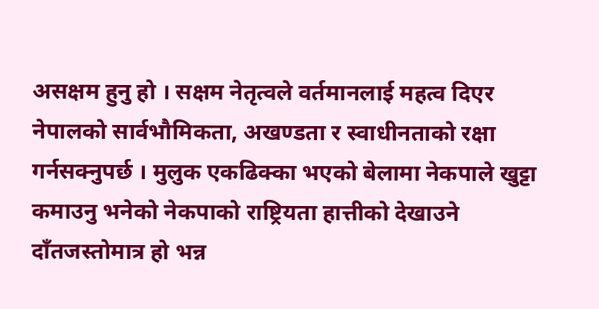असक्षम हुनु हो । सक्षम नेतृत्वले वर्तमानलाई महत्व दिएर नेपालको सार्वभौमिकता, अखण्डता र स्वाधीनताको रक्षा गर्नसक्नुपर्छ । मुलुक एकढिक्का भएको बेलामा नेकपाले खुट्टा कमाउनु भनेको नेकपाको राष्ट्रियता हात्तीको देखाउने दाँतजस्तोमात्र हो भन्न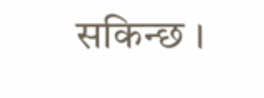सकिन्छ ।